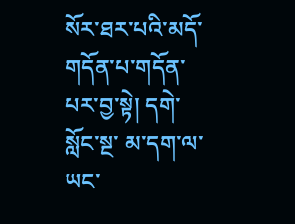སོར་ཐར་པའི་མདོ་གདོན་པ་གདོན་པར་བྱ་སྟེ། དགེ་སློང་སྔ་ མ་དག་ལ་ཡང་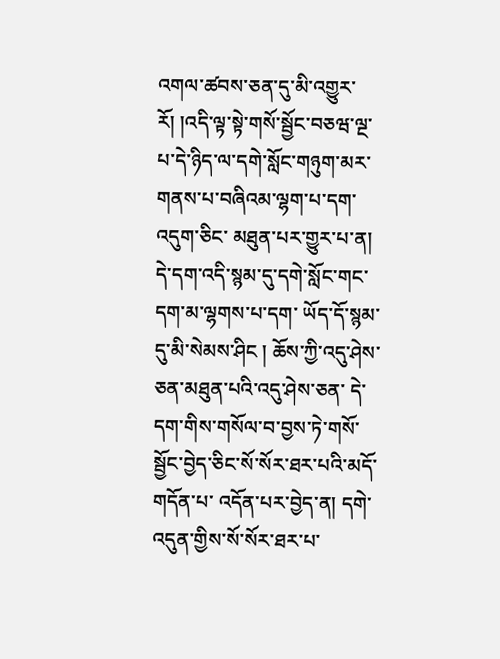འགལ་ཚབས་ཅན་དུ་མི་འགྱུར་རོ། །འདི་ལྟ་སྟེ་གསོ་སྦྱོང་བཅཝ་ལྔ་ པ་དེ་ཉིད་ལ་དགེ་སློང་གཉུག་མར་གནས་པ་བཞིའམ་ལྷག་པ་དག་འདུག་ཅིང་ མཐུན་པར་གྱུར་པ་ན། དེ་དག་འདི་སྙམ་དུ་དགེ་སློང་གང་དག་མ་ལྷགས་པ་དག་ ཡོད་དོ་སྙམ་དུ་མི་སེམས་ཤིང ། ཆོས་ཀྱི་འདུ་ཤེས་ཅན་མཐུན་པའི་འདུ་ཤེས་ཅན་ དེ་དག་གིས་གསོལ་བ་བྱས་ཏེ་གསོ་སྦྱོང་བྱེད་ཅིང་སོ་སོར་ཐར་པའི་མདོ་གདོན་པ་ འདོན་པར་བྱེད་ན། དགེ་འདུན་གྱིས་སོ་སོར་ཐར་པ་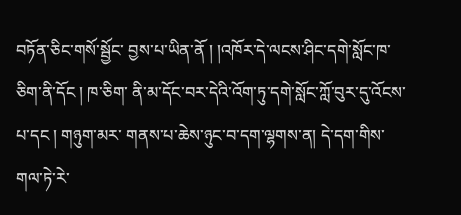བཏོན་ཅིང་གསོ་སྦྱོང་ བྱས་པ་ཡིན་ནོ ། །འཁོར་དེ་ལངས་ཤིང་དགེ་སློང་ཁ་ཅིག་ནི་དོང ། ཁ་ཅིག་ ནི་མ་དོང་བར་དེའི་འོག་ཏུ་དགེ་སློང་ཀློ་བུར་དུ་འོངས་པ་དང ། གཉུག་མར་ གནས་པ་ཆེས་ཉུང་བ་དག་ལྷགས་ན། དེ་དག་གིས་གལ་ཏེ་རེ་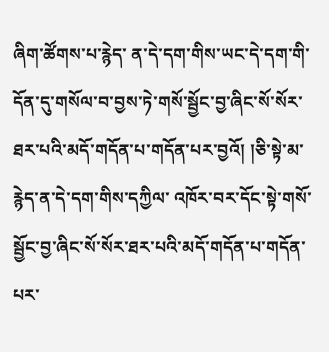ཞིག་ཚོགས་པ་རྙེད་ ན་དེ་དག་གིས་ཡང་དེ་དག་གི་དོན་དུ་གསོལ་བ་བྱས་ཏེ་གསོ་སྦྱོང་བྱ་ཞིང་སོ་སོར་ ཐར་པའི་མདོ་གདོན་པ་གདོན་པར་བྱའོ། །ཅི་སྟེ་མ་རྙེད་ན་དེ་དག་གིས་དཀྱིལ་ འཁོར་བར་དོང་སྟེ་གསོ་སྦྱོང་བྱ་ཞིང་སོ་སོར་ཐར་པའི་མདོ་གདོན་པ་གདོན་པར་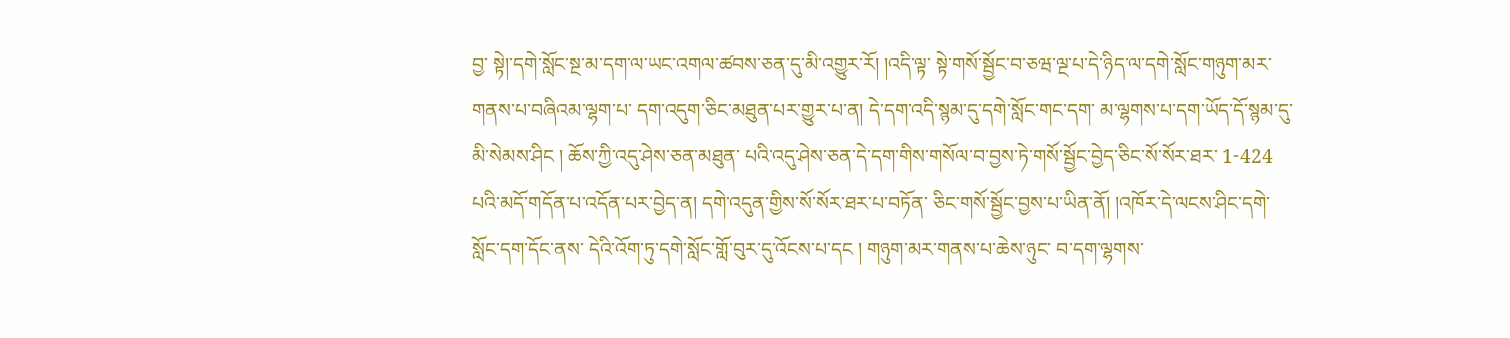བྱ་ སྟེ།་དགེ་སློང་སྔ་མ་དག་ལ་ཡང་འགལ་ཚབས་ཅན་དུ་མི་འགྱུར་རོ། །འདི་ལྟ་ སྟེ་གསོ་སྦྱོང་བ་ཅཝ་ལྔ་པ་དེ་ཉིད་ལ་དགེ་སློང་གཉུག་མར་གནས་པ་བཞིའམ་ལྷག་པ་ དག་འདུག་ཅིང་མཐུན་པར་གྱུར་པ་ན། དེ་དག་འདི་སྙམ་དུ་དགེ་སློང་གང་དག་ མ་ལྷགས་པ་དག་ཡོད་དོ་སྙམ་དུ་མི་སེམས་ཤིང ། ཆོས་ཀྱི་འདུ་ཤེས་ཅན་མཐུན་ པའི་འདུ་ཤེས་ཅན་དེ་དག་གིས་གསོལ་བ་བྱས་ཏེ་གསོ་སྦྱོང་བྱེད་ཅིང་སོ་སོར་ཐར་ 1-424 པའི་མདོ་གདོན་པ་འདོན་པར་བྱེད་ན། དགེ་འདུན་གྱིས་སོ་སོར་ཐར་པ་བཏོན་ ཅིང་གསོ་སྦྱོང་བྱས་པ་ཡིན་ནོ། །འཁོར་དེ་ལངས་ཤིང་དགེ་སློང་དག་དོང་ནས་ དེའི་འོག་ཏུ་དགེ་སློང་གློ་བུར་དུ་འོངས་པ་དང ། གཉུག་མར་གནས་པ་ཆེས་ཉུང་ བ་དག་ལྷགས་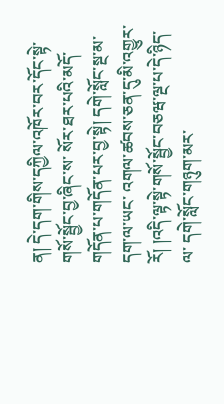ན། དེ་དག་གིས་དཀྱིལ་འཁོར་བར་དོང་སྟེ་གསོ་སྦྱོང་བྱ་ཞིང་ས་ སོར་ཐར་པའི་མདོ་གདོན་པ་གདོན་པར་བྱ་སྟེ། དགེ་སློང་སྔ་མ་དག་ལ་ཡང་ འགལ་ཚབས་ཅན་དུ་མི་འགྱུར་རོ། །འདི་ལྟ་སྟེ་གསོ་སྦྱོང་བཅཝ་ལྔ་པ་དེ་ཉིད་ལ་ དགེ་སློང་གཉུག་མར་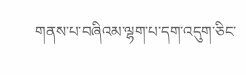གནས་པ་བཞིའམ་ལྷག་པ་དག་འདུག་ཅིང་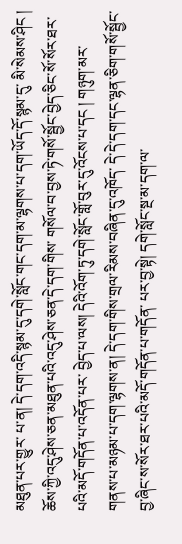མཐུན་པར་གྱུར་ པ་ན། དེ་དག་འདི་སྙམ་དུ་དགེ་སློང་གང་དག་མ་ལྷགས་པ་དག་ཡོད་དོ་སྙམ་དུ་ མི་སེམས་ཤིང ། ཆོས་ཀྱི་འདུ་ཤེས་ཅན་མཐུན་པའི་འདུ་ཤེས་ཅན་དེ་དག་གིས་ གསོལ་བ་བྱས་ཏེ་གསོ་སྦྱོང་བྱེད་ཅིང་སོ་སོར་ཐར་པའི་མདོ་གདོན་པ་འདོན་པར་ བྱེད་པ་ལས། དེའི་འོག་ཏུ་དགེ་སློང་གློ་བུར་དུ་འོངས་པ་དང ། གཉུག་མར་ གནས་པ་མཉམ་པ་དག་ལྷགས་ན། དེ་དག་གིས་གྲལ་རིམས་བཞིན་དུ་འཁོད་ དེ་དེ་དག་དང་ལྷན་ཅིག་གསོ་སྦྱོང་བྱ་ཞིང་ས་སོར་ཐར་པའི་མདོ་གདོན་པ་གདོན་ པར་བྱ་སྟེ། དགེ་སློང་སྔ་མ་དག་ལ་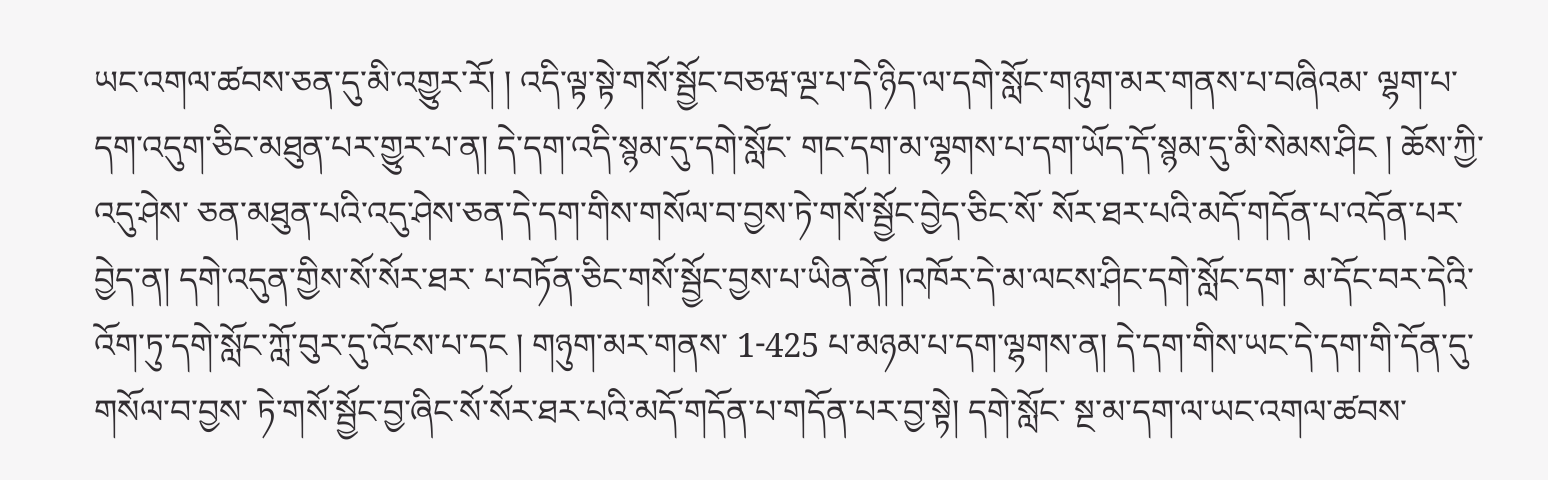ཡང་འགལ་ཚབས་ཅན་དུ་མི་འགྱུར་རོ། ། འདི་ལྟ་སྟེ་གསོ་སྦྱོང་བཅཝ་ལྔ་པ་དེ་ཉིད་ལ་དགེ་སློང་གཉུག་མར་གནས་པ་བཞིའམ་ ལྷག་པ་དག་འདུག་ཅིང་མཐུན་པར་གྱུར་པ་ན། དེ་དག་འདི་སྙམ་དུ་དགེ་སློང་ གང་དག་མ་ལྷགས་པ་དག་ཡོད་དོ་སྙམ་དུ་མི་སེམས་ཤིང ། ཆོས་ཀྱི་འདུ་ཤེས་ ཅན་མཐུན་པའི་འདུ་ཤེས་ཅན་དེ་དག་གིས་གསོལ་བ་བྱས་ཏེ་གསོ་སྦྱོང་བྱེད་ཅིང་སོ་ སོར་ཐར་པའི་མདོ་གདོན་པ་འདོན་པར་བྱེད་ན། དགེ་འདུན་གྱིས་སོ་སོར་ཐར་ པ་བཏོན་ཅིང་གསོ་སྦྱོང་བྱས་པ་ཡིན་ནོ། །འཁོར་དེ་མ་ལངས་ཤིང་དགེ་སློང་དག་ མ་དོང་བར་དེའི་འོག་ཏུ་དགེ་སློང་ཀློ་བུར་དུ་འོངས་པ་དང ། གཉུག་མར་གནས་ 1-425 པ་མཉམ་པ་དག་ལྷགས་ན། དེ་དག་གིས་ཡང་དེ་དག་གི་དོན་དུ་གསོལ་བ་བྱས་ ཏེ་གསོ་སྦྱོང་བྱ་ཞིང་སོ་སོར་ཐར་པའི་མདོ་གདོན་པ་གདོན་པར་བྱ་སྟེ། དགེ་སློང་ སྔ་མ་དག་ལ་ཡང་འགལ་ཚབས་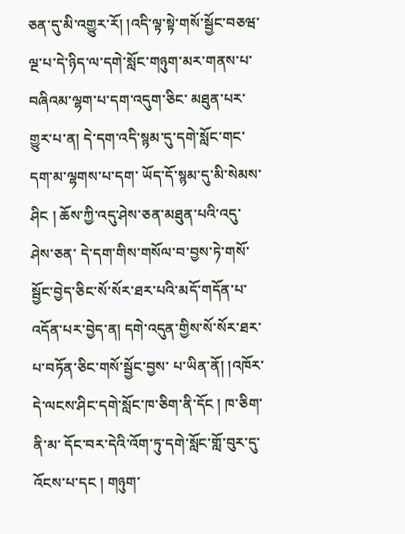ཅན་དུ་མི་འགྱུར་རོ། །འདི་ལྟ་སྟེ་གསོ་སྦྱོང་བཅཝ་ ལྔ་པ་དེ་ཉིད་ལ་དགེ་སློང་གཉུག་མར་གནས་པ་བཞིའམ་ལྷག་པ་དག་འདུག་ཅིང་ མཐུན་པར་གྱུར་པ་ན། དེ་དག་འདི་སྙམ་དུ་དགེ་སློང་གང་དག་མ་ལྷགས་པ་དག་ ཡོད་དོ་སྙམ་དུ་མི་སེམས་ཤིང ། ཆོས་ཀྱི་འདུ་ཤེས་ཅན་མཐུན་པའི་འདུ་ཤེས་ཅན་ དེ་དག་གིས་གསོལ་བ་བྱས་ཏེ་གསོ་སྦྱོང་བྱེད་ཅིང་སོ་སོར་ཐར་པའི་མདོ་གདོན་པ་ འདོན་པར་བྱེད་ན། དགེ་འདུན་གྱིས་སོ་སོར་ཐར་པ་བཏོན་ཅིང་གསོ་སྦྱོང་བྱས་ པ་ཡིན་ནོ། །འཁོར་དེ་ལངས་ཤིང་དགེ་སློང་ཁ་ཅིག་ནི་དོང ། ཁ་ཅིག་ནི་མ་ དོང་བར་དེའི་འོག་ཏུ་དགེ་སློང་གློ་བུར་དུ་འོངས་པ་དང ། གཉུག་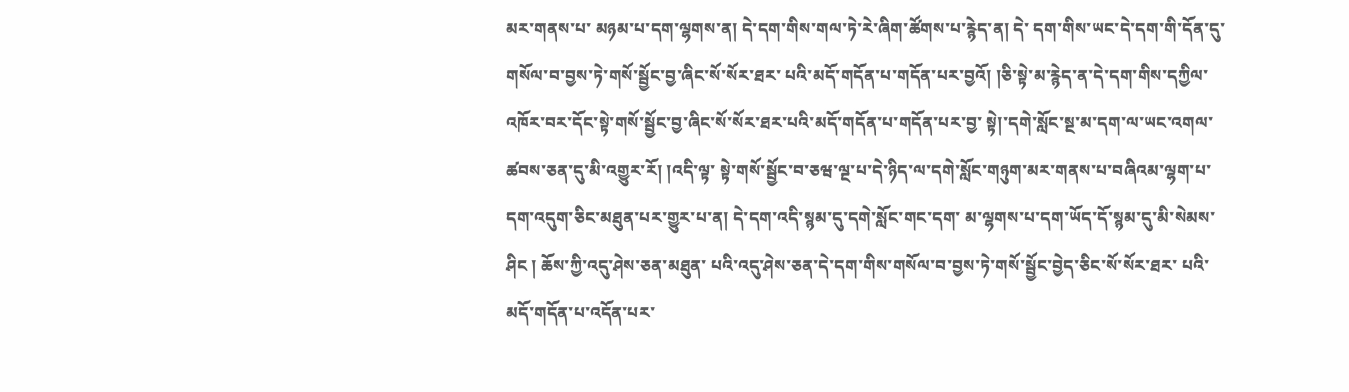མར་གནས་པ་ མཉམ་པ་དག་ལྷགས་ན། དེ་དག་གིས་གལ་ཏེ་རེ་ཞིག་ཚོགས་པ་རྙེད་ན། དེ་ དག་གིས་ཡང་དེ་དག་གི་དོན་དུ་གསོལ་བ་བྱས་ཏེ་གསོ་སྦྱོང་བྱ་ཞིང་སོ་སོར་ཐར་ པའི་མདོ་གདོན་པ་གདོན་པར་བྱའོ། །ཅི་སྟེ་མ་རྙེད་ན་དེ་དག་གིས་དཀྱིལ་ འཁོར་བར་དོང་སྟེ་གསོ་སྦྱོང་བྱ་ཞིང་སོ་སོར་ཐར་པའི་མདོ་གདོན་པ་གདོན་པར་བྱ་ སྟེ།་དགེ་སློང་སྔ་མ་དག་ལ་ཡང་འགལ་ཚབས་ཅན་དུ་མི་འགྱུར་རོ། །འདི་ལྟ་ སྟེ་གསོ་སྦྱོང་བ་ཅཝ་ལྔ་པ་དེ་ཉིད་ལ་དགེ་སློང་གཉུག་མར་གནས་པ་བཞིའམ་ལྷག་པ་ དག་འདུག་ཅིང་མཐུན་པར་གྱུར་པ་ན། དེ་དག་འདི་སྙམ་དུ་དགེ་སློང་གང་དག་ མ་ལྷགས་པ་དག་ཡོད་དོ་སྙམ་དུ་མི་སེམས་ཤིང ། ཆོས་ཀྱི་འདུ་ཤེས་ཅན་མཐུན་ པའི་འདུ་ཤེས་ཅན་དེ་དག་གིས་གསོལ་བ་བྱས་ཏེ་གསོ་སྦྱོང་བྱེད་ཅིང་སོ་སོར་ཐར་ པའི་མདོ་གདོན་པ་འདོན་པར་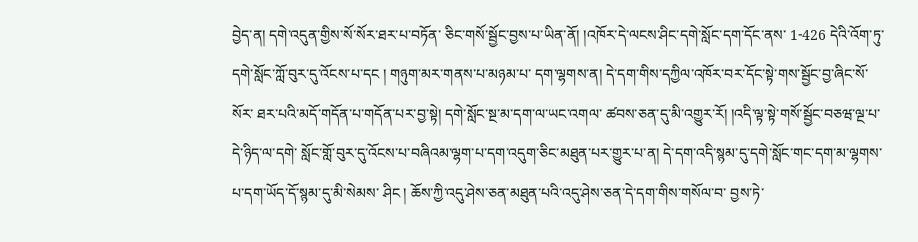བྱེད་ན། དགེ་འདུན་གྱིས་སོ་སོར་ཐར་པ་བཏོན་ ཅིང་གསོ་སྦྱོང་བྱས་པ་ཡིན་ནོ། །འཁོར་དེ་ལངས་ཤིང་དགེ་སློང་དག་དོང་ནས་ 1-426 དེའི་འོག་ཏུ་དགེ་སློང་ཀློ་བུར་དུ་འོངས་པ་དང ། གཉུག་མར་གནས་པ་མཉམ་པ་ དག་ལྷགས་ན། དེ་དག་གིས་དཀྱིལ་འཁོར་བར་དོང་སྟེ་གས་སྦྱོང་བྱ་ཞིང་སོ་སོར་ ཐར་པའི་མདོ་གདོན་པ་གདོན་པར་བྱ་སྟེ། དགེ་སློང་སྔ་མ་དག་ལ་ཡང་འགལ་ ཚབས་ཅན་དུ་མི་འགྱུར་རོ། །འདི་ལྟ་སྟེ་གསོ་སྦྱོང་བཅཝ་ལྔ་པ་དེ་ཉིད་ལ་དགེ་ སློང་གློ་བུར་དུ་འོངས་པ་བཞིའམ་ལྷག་པ་དག་འདུག་ཅིང་མཐུན་པར་གྱུར་པ་ན། དེ་དག་འདི་སྙམ་དུ་དགེ་སློང་གང་དག་མ་ལྷགས་པ་དག་ཡོད་དོ་སྙམ་དུ་མི་སེམས་ ཤིང ། ཆོས་ཀྱི་འདུ་ཤེས་ཅན་མཐུན་པའི་འདུ་ཤེས་ཅན་དེ་དག་གིས་གསོལ་བ་ བྱས་ཏེ་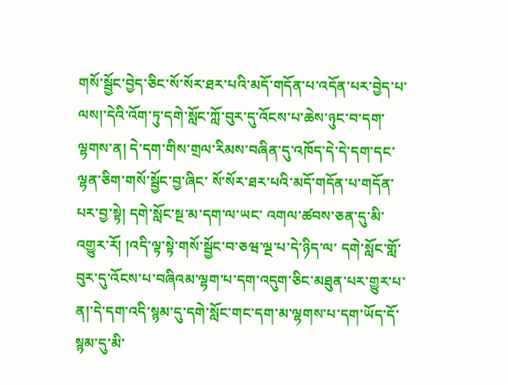གསོ་སྦྱོང་བྱེད་ཅིང་སོ་སོར་ཐར་པའི་མདོ་གདོན་པ་འདོན་པར་བྱེད་པ་ ལས།་དེའི་འོག་ཏུ་དགེ་སློང་ཀློ་བུར་དུ་འོངས་པ་ཆེས་ཉུང་བ་དག་ལྷགས་ན། དེ་དག་གིས་གྲལ་རིམས་བཞིན་དུ་འཁོད་དེ་དེ་དག་དང་ལྷན་ཅིག་གསོ་སྦྱོང་བྱ་ཞིང་ སོ་སོར་ཐར་པའི་མདོ་གདོན་པ་གདོན་པར་བྱ་སྟེ། དགེ་སློང་སྔ་མ་དག་ལ་ཡང་ འགལ་ཚབས་ཅན་དུ་མི་འགྱུར་རོ། །འདི་ལྟ་སྟེ་གསོ་སྦྱོང་བ་ཅཝ་ལྔ་པ་དེ་ཉིད་ལ་ དགེ་སློང་གློ་བུར་དུ་འོངས་པ་བཞིའམ་ལྷག་པ་དག་འདུག་ཅིང་མཐུན་པར་གྱུར་པ་ ན།་དེ་དག་འདི་སྙམ་དུ་དགེ་སློང་གང་དག་མ་ལྷགས་པ་དག་ཡོད་དོ་སྙམ་དུ་མི་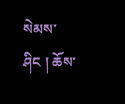སེམས་ཤིང ། ཆོས་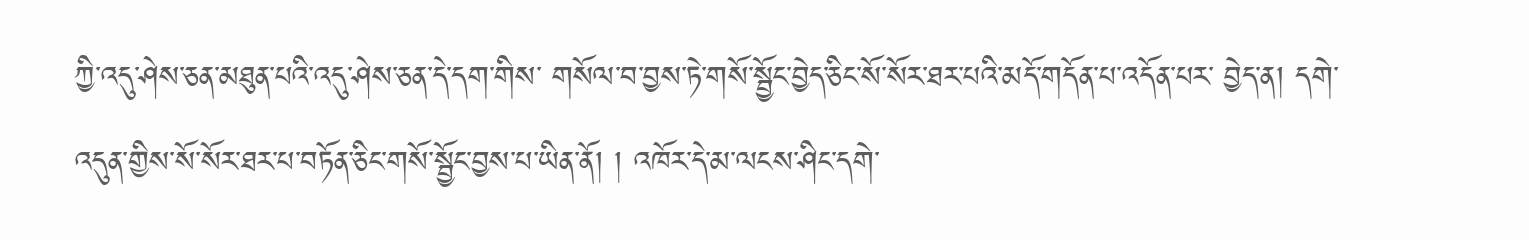ཀྱི་འདུ་ཤེས་ཅན་མཐུན་པའི་འདུ་ཤེས་ཅན་དེ་དག་གིས་ གསོལ་བ་བྱས་ཏེ་གསོ་སྦྱོང་བྱེད་ཅིང་སོ་སོར་ཐར་པའི་མདོ་གདོན་པ་འདོན་པར་ བྱེད་ན། དགེ་འདུན་གྱིས་སོ་སོར་ཐར་པ་བཏོན་ཅིང་གསོ་སྦྱོང་བྱས་པ་ཡིན་ནོ། ། འཁོར་དེ་མ་ལངས་ཤིང་དགེ་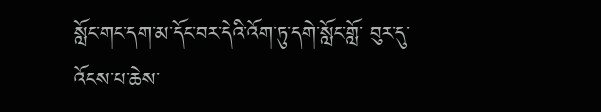སློང་གང་དག་མ་དོང་བར་དེའི་འོག་ཏུ་དགེ་སློང་གློ་ བུར་དུ་འོངས་པ་ཆེས་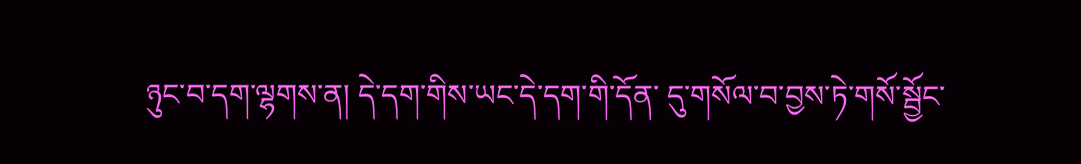ཉུང་བ་དག་ལྷགས་ན། དེ་དག་གིས་ཡང་དེ་དག་གི་དོན་ དུ་གསོལ་བ་བྱས་ཏེ་གསོ་སྦྱོང་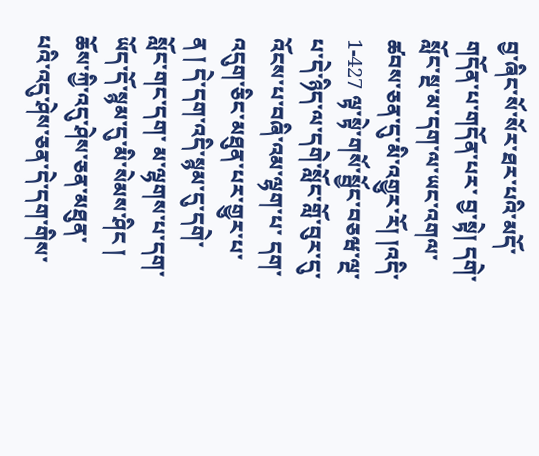བྱ་ཞིང་སོ་སོར་ཐར་པའི་མདོ་གདོན་པ་གདོན་པར་ བྱ་སྟེ། དགེ་སློང་སྔ་མ་དག་ལ་ཡང་འགལ་ཚབས་ཅན་དུ་མི་འགྱུར་རོ། །འདི་ 1-427 ལྟ་སྟེ་གསོ་སྦྱོང་བཅཝ་ལྔ་པ་དེ་ཉིད་ལ་དགེ་སློང་གློ་བུར་དུ་འོངས་པ་བཞི་འམ་ལྷག་པ་ དག་འདུག་ཅིང་མཐུན་པར་གྱུར་པ་ན ། དེ་དག་འདི་སྙམ་དུ་དགེ་སློང་གང་དག་ མ་ལྷགས་པ་དག་ཡོད་དོ་སྙམ་དུ་མི་སེམས་ཤིང ། ཆོས་ཀྱི་འདུ་ཤེས་ཅན་མཐུན་ པའི་འདུ་ཤེས་ཅན་དེ་དག་གིས་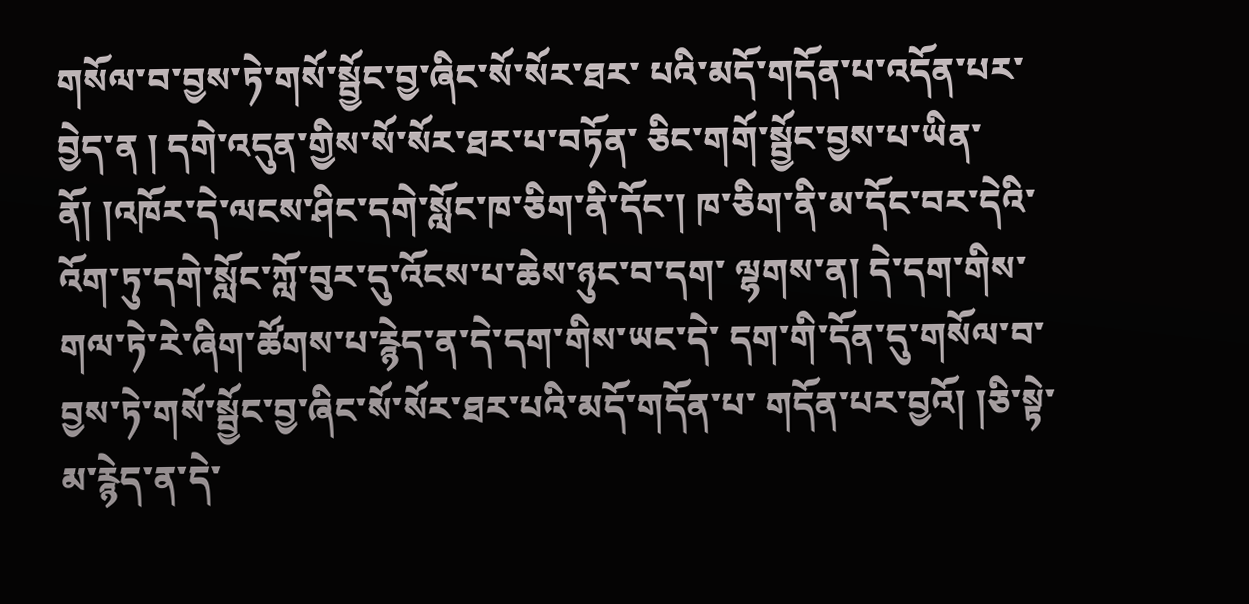གསོལ་བ་བྱས་ཏེ་གསོ་སྦྱོང་བྱ་ཞིང་སོ་སོར་ཐར་ པའི་མདོ་གདོན་པ་འདོན་པར་བྱེད་ན ། དགེ་འདུན་གྱིས་སོ་སོར་ཐར་པ་བཏོན་ ཅིང་གགོ་སྦྱོང་བྱས་པ་ཡིན་ནོ། །འཁོར་དེ་ལངས་ཤིང་དགེ་སློང་ཁ་ཅིག་ནི་དོང་། ཁ་ཅིག་ནི་མ་དོང་བར་དེའི་འོག་ཏུ་དགེ་སློང་ཀློ་བུར་དུ་འོངས་པ་ཆེས་ཉུང་བ་དག་ ལྷགས་ན། དེ་དག་གིས་གལ་ཏེ་རེ་ཞིག་ཚོགས་པ་རྙེད་ན་དེ་དག་གིས་ཡང་དེ་ དག་གི་དོན་དུ་གསོལ་བ་བྱས་ཏེ་གསོ་སྦྱོང་བྱ་ཞིང་སོ་སོར་ཐར་པའི་མདོ་གདོན་པ་ གདོན་པར་བྱའོ། །ཅི་སྟེ་མ་རྙེད་ན་དེ་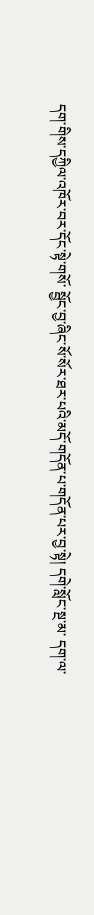དག་གིས་དཀྱིལ་འཁོར་བར་དོང་སྟེ་གསོ་ སྦྱོང་བྱ་ཞིང་སོ་སོར་ཐར་པའི་མདོ་གདོན་པ་གདོན་པར་བྱ་སྟེ། དགེ་སློང་སྔ་མ་ དག་ལ་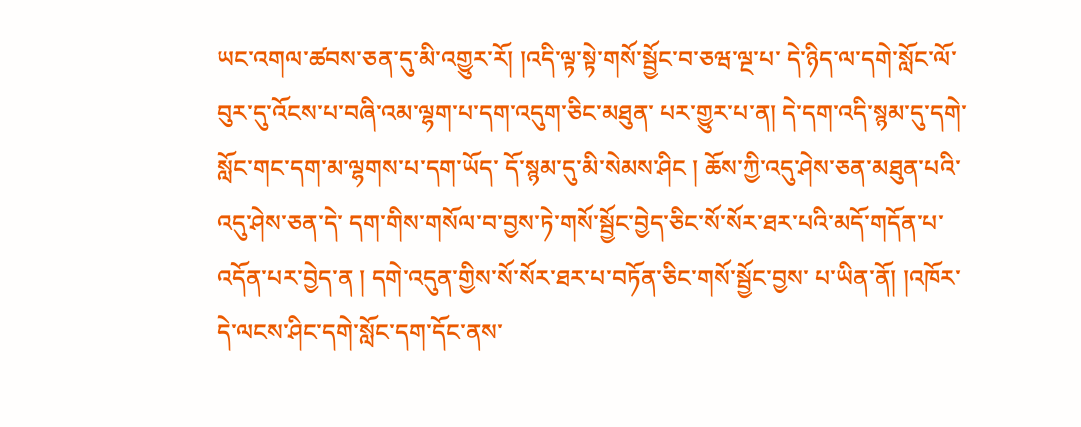ཡང་འགལ་ཚབས་ཅན་དུ་མི་འགྱུར་རོ། །འདི་ལྟ་སྟེ་གསོ་སྦྱོང་བ་ཅཝ་ལྔ་པ་ དེ་ཉིད་ལ་དགེ་སློང་ལོ་བུར་དུ་འོངས་པ་བཞི་འམ་ལྷག་པ་དག་འདུག་ཅིང་མཐུན་ པར་གྱུར་པ་ན། དེ་དག་འདི་སྙམ་དུ་དགེ་སློང་གང་དག་མ་ལྷགས་པ་དག་ཡོད་ དོ་སྙམ་དུ་མི་སེམས་ཤིང ། ཆོས་ཀྱི་འདུ་ཤེས་ཅན་མཐུན་པའི་འདུ་ཤེས་ཅན་དེ་ དག་གིས་གསོལ་བ་བྱས་ཏེ་གསོ་སྦྱོང་བྱེད་ཅིང་སོ་སོར་ཐར་པའི་མདོ་གདོན་པ་ འདོན་པར་བྱེད་ན ། དགེ་འདུན་གྱིས་སོ་སོར་ཐར་པ་བཏོན་ཅིང་གསོ་སྦྱོང་བྱས་ པ་ཡིན་ནོ། །འཁོར་དེ་ལངས་ཤིང་དགེ་སློང་དག་དོང་ནས་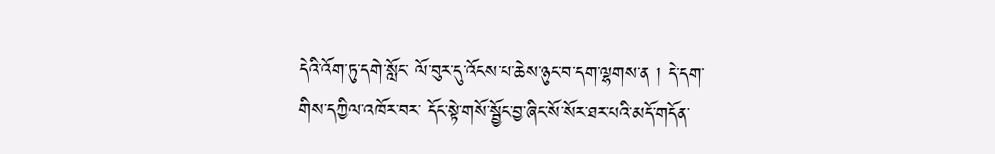དེའི་འོག་ཏུ་དགེ་སློང་ ལོ་བུར་དུ་འོངས་པ་ཆེས་ཉུང་བ་དག་ལྷགས་ན ། དེ་དག་གིས་དཀྱིལ་འཁོར་བར་ དོང་སྟེ་གསོ་སྦྱོང་བྱ་ཞིང་སོ་སོར་ཐར་པའི་མདོ་གདོན་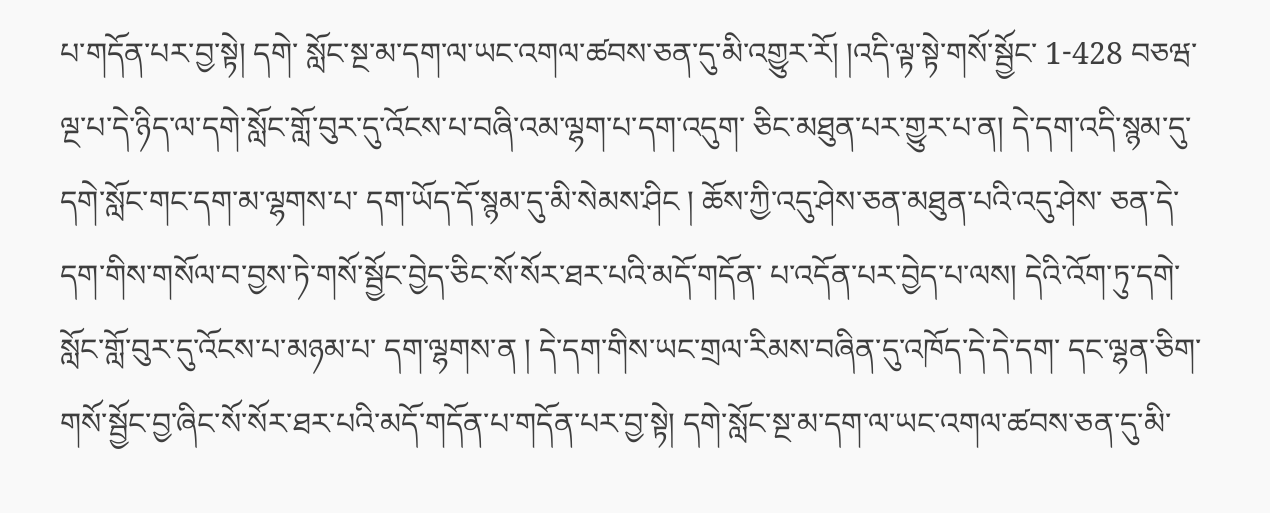པ་གདོན་པར་བྱ་སྟེ། དགེ་ སློང་སྔ་མ་དག་ལ་ཡང་འགལ་ཚབས་ཅན་དུ་མི་འགྱུར་རོ། །འདི་ལྟ་སྟེ་གསོ་སྦྱོང་ 1-428 བཅཝ་ལྔ་པ་དེ་ཉིད་ལ་དགེ་སློང་གློ་བུར་དུ་འོངས་པ་བཞི་འམ་ལྷག་པ་དག་འདུག་ ཅིང་མཐུན་པར་གྱུར་པ་ན། དེ་དག་འདི་སྙམ་དུ་དགེ་སློང་གང་དག་མ་ལྷགས་པ་ དག་ཡོད་དོ་སྙམ་དུ་མི་སེམས་ཤིང ། ཆོས་ཀྱི་འདུ་ཤེས་ཅན་མཐུན་པའི་འདུ་ཤེས་ ཅན་དེ་དག་གིས་གསོལ་བ་བྱས་ཏེ་གསོ་སྦྱོང་བྱེད་ཅིང་སོ་སོར་ཐར་པའི་མདོ་གདོན་ པ་འདོན་པར་བྱེད་པ་ལས། དེའི་འོག་ཏུ་དགེ་སློང་གློ་བུར་དུ་འོངས་པ་མཉམ་པ་ དག་ལྷགས་ན ། དེ་དག་གིས་ཡང་གྲལ་རིམས་བཞིན་དུ་འཁོད་དེ་དེ་དག་ དང་ལྷན་ཅིག་གསོ་སྦྱོང་བྱ་ཞིང་སོ་སོར་ཐར་པའི་མདོ་གདོན་པ་གདོན་པར་བྱ་སྟེ། དགེ་སློང་སྔ་མ་དག་ལ་ཡང་འགལ་ཚབས་ཅན་དུ་མི་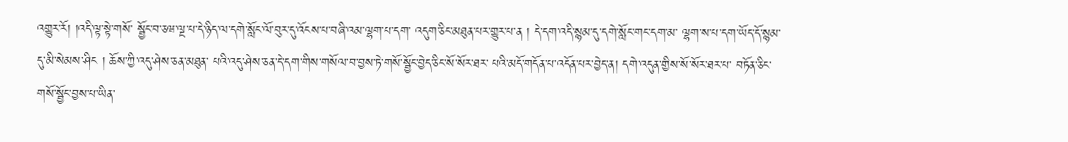འགྱུར་རོ། །འདི་ལྟ་སྟེ་གསོ་ སྦྱོང་བ་ཅཝ་ལྔ་པ་དེ་ཉིད་ལ་དགེ་སློང་ལོ་བུར་དུ་འོངས་པ་བཞི་འམ་ལྷག་པ་དག་ འདུག་ཅིང་མཐུན་པར་གྱུར་པ་ན ། དེ་དག་འདི་སྙམ་དུ་དགེ་སློང་གང་དག་མ་ ལྷག་ས་པ་དག་ཡོད་དོ་སྙམ་དུ་མི་སེམས་ཤིང ། ཆོས་ཀྱི་འདུ་ཤེས་ཅན་མཐུན་ པའི་འདུ་ཤེས་ཅན་དེ་དག་གིས་གསོལ་བ་བྱས་ཏེ་གསོ་སྦྱོང་བྱེད་ཅིང་སོ་སོར་ཐར་ པའི་མདོ་གདོན་པ་འདོན་པར་བྱེད་ན། དགེ་འདུན་གྱིས་སོ་སོར་ཐར་པ་ བཏོན་ཅིང་གསོ་སྦྱོང་བྱས་པ་ཡིན་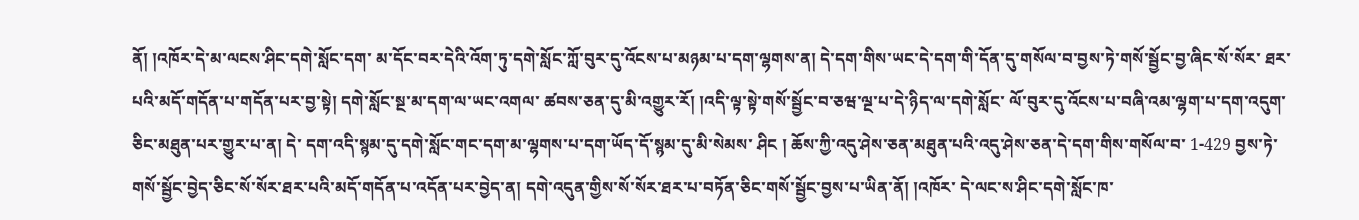ནོ། །འཁོར་དེ་མ་ལངས་ཤིང་དགེ་སློང་དག་ མ་དོང་བར་དེའི་འོག་ཏུ་དགེ་སློང་ཀློ་བུར་དུ་འོངས་པ་མཉམ་པ་དག་ལྷགས་ན། དེ་དག་གིས་ཡང་དེ་དག་གི་དོན་དུ་གསོལ་བ་བྱས་ཏེ་གསོ་སྦྱོང་བྱ་ཞིང་སོ་སོར་ ཐར་པའི་མདོ་གདོན་པ་གདོན་པར་བྱ་སྟེ། དགེ་སློང་སྔ་མ་དག་ལ་ཡང་འགལ་ ཚབས་ཅན་དུ་མི་འགྱུར་རོ། །འདི་ལྟ་སྟེ་གསོ་སྦྱོང་བ་ཅཝ་ལྔ་པ་དེ་ཉིད་ལ་དགེ་སློང་ ལོ་བུར་དུ་འོངས་པ་བཞི་འམ་ལྷག་པ་དག་འདུག་ཅིང་མཐུན་པར་གྱུར་པ་ན། དེ་ དག་འདི་སྙམ་དུ་དགེ་སློང་གང་དག་མ་ལྷགས་པ་དག་ཡོད་དོ་སྙམ་དུ་མི་སེམས་ ཤིང ། ཆོས་ཀྱི་འདུ་ཤེས་ཅན་མཐུན་པའི་འདུ་ཤེས་ཅན་དེ་དག་གིས་གསོལ་བ་ 1-429 བྱས་ཏེ་གསོ་སྦྱོང་བྱེད་ཅིང་སོ་སོར་ཐར་པའི་མདོ་གདོན་པ་འདོན་པར་བྱེད་ན། དགེ་འདུན་གྱིས་སོ་སོར་ཐར་པ་བཏོན་ཅིང་གསོ་སྦྱོང་བྱས་པ་ཡིན་ནོ། །འཁོར་ དེ་ལང་ས་ཤིང་དགེ་སློང་ཁ་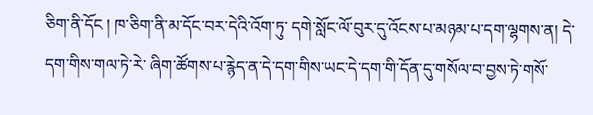ཅིག་ནི་དོང ། ཁ་ཅིག་ནི་མ་དོང་བར་དེའི་འོག་ཏུ་ དགེ་སློང་ལོ་བུར་དུ་འོངས་པ་མཉམ་པ་དག་ལྷགས་ན། དེ་དག་གིས་གལ་ཏེ་རེ་ ཞིག་ཚོགས་པ་རྙེད་ན་དེ་དག་གིས་ཡང་དེ་དག་གི་དོན་དུ་གསོལ་བ་བྱས་ཏེ་གསོ་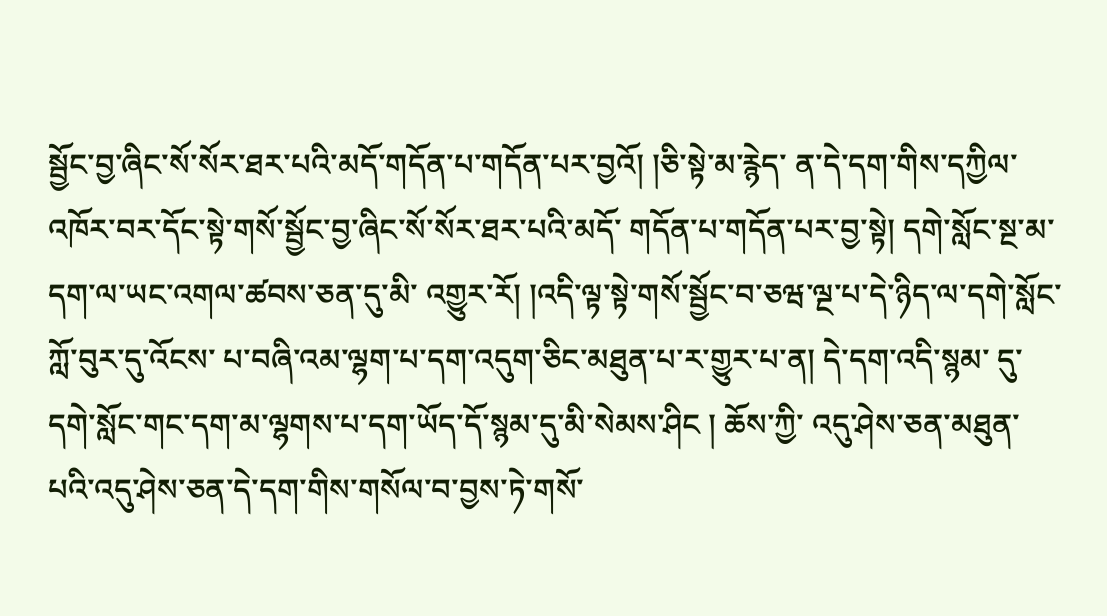སྦྱོང་བྱ་ཞིང་སོ་སོར་ཐར་པའི་མདོ་གདོན་པ་གདོན་པར་བྱའོ། །ཅི་སྟེ་མ་རྙེད་ ན་དེ་དག་གིས་དཀྱིལ་འཁོར་བར་དོང་སྟེ་གསོ་སྦྱོང་བྱ་ཞིང་སོ་སོར་ཐར་པའི་མདོ་ གདོན་པ་གདོན་པར་བྱ་སྟེ། དགེ་སློང་སྔ་མ་དག་ལ་ཡང་འགལ་ཚབས་ཅན་དུ་མི་ འགྱུར་རོ། །འདི་ལྟ་སྟེ་གསོ་སྦྱོང་བ་ཅཝ་ལྔ་པ་དེ་ཉིད་ལ་དགེ་སློང་ཀློ་བུར་དུ་འོངས་ པ་བཞི་འམ་ལྷག་པ་དག་འདུག་ཅིང་མཐུན་པ་ར་གྱུར་པ་ན། དེ་དག་འདི་སྙམ་ དུ་དགེ་སློང་གང་དག་མ་ལྷགས་པ་དག་ཡོད་དོ་སྙམ་དུ་མི་སེམས་ཤིང ། ཆོས་ཀྱི་ འདུ་ཤེས་ཅན་མཐུན་པའི་འདུ་ཤེས་ཅན་དེ་དག་གིས་གསོལ་བ་བྱས་ཏེ་གསོ་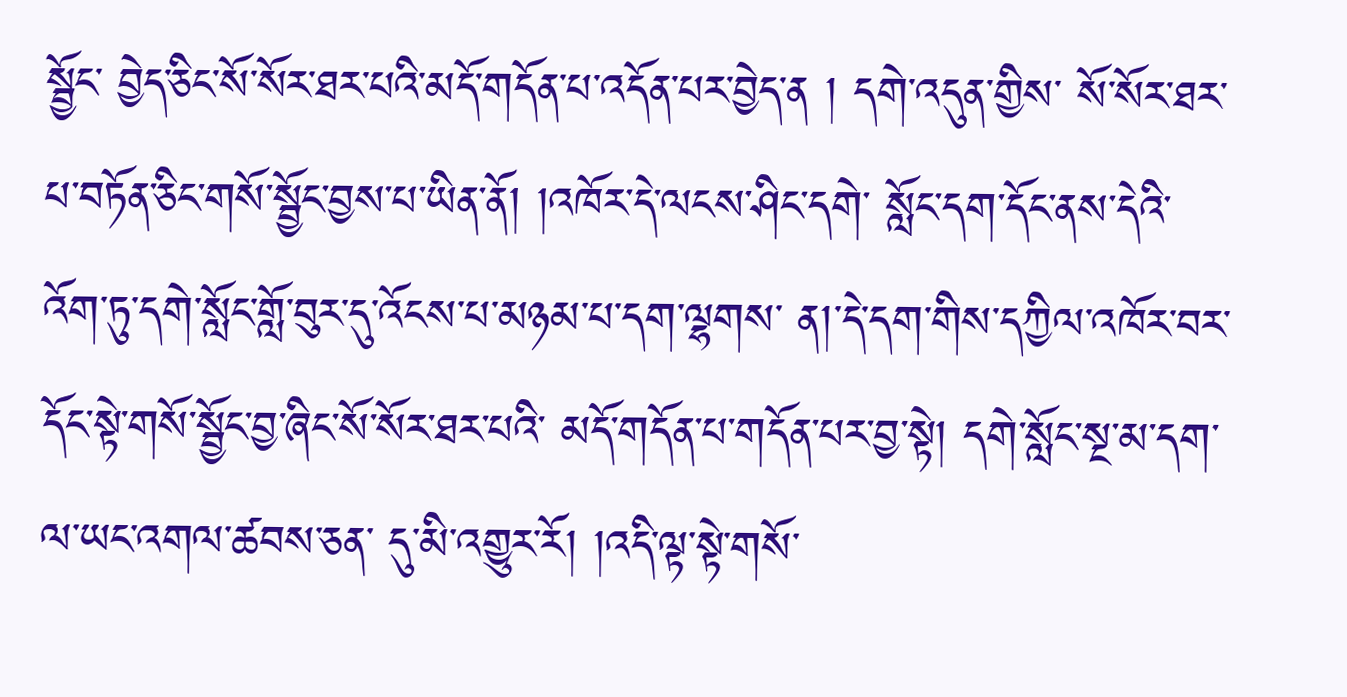སྦྱོང་ བྱེད་ཅིང་སོ་སོར་ཐར་པའི་མདོ་གདོན་པ་འདོན་པར་བྱེད་ན ། དགེ་འདུན་གྱིས་ སོ་སོར་ཐར་པ་བཏོན་ཅིང་གསོ་སྦྱོང་བྱས་པ་ཡིན་ནོ། །འཁོར་དེ་ལངས་ཤིང་དགེ་ སློང་དག་དོང་ནས་དེའི་འོག་ཏུ་དགེ་སློང་གློ་བུར་དུ་འོངས་པ་མཉམ་པ་དག་ལྷགས་ ན།་དེ་དག་གིས་དཀྱིལ་འཁོར་བར་དོང་སྟེ་གསོ་སྦྱོང་བྱ་ཞིང་སོ་སོར་ཐར་པའི་ མདོ་གདོན་པ་གདོན་པར་བྱ་སྟེ། དགེ་སློང་སྔ་མ་དག་ལ་ཡང་འགལ་ཚབས་ཅན་ དུ་མི་འགྱུར་རོ། །འདི་ལྟ་སྟེ་གསོ་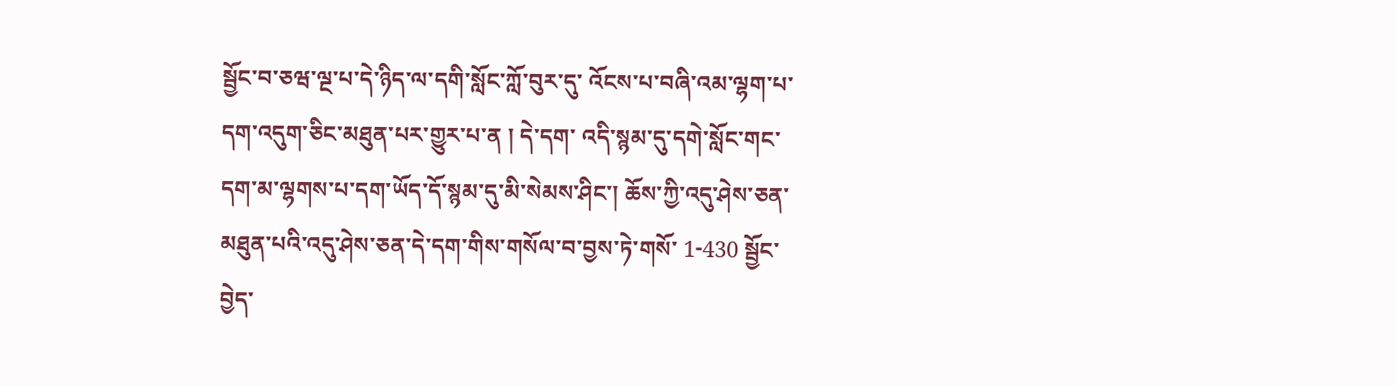སྦྱོང་བ་ཅཝ་ལྔ་པ་དེ་ཉིད་ལ་དགི་སློང་ཀློ་བུར་དུ་ འོངས་པ་བཞི་འམ་ལྷག་པ་དག་འདུག་ཅིང་མཐུན་པར་གྱུར་པ་ན ། དེ་དག་ འདི་སྙམ་དུ་དགེ་སློང་གང་དག་མ་ལྷགས་པ་དག་ཡོད་དོ་སྙམ་དུ་མི་སེམས་ཤིང་། ཆོས་ཀྱི་འདུ་ཤེས་ཅན་མཐུན་པའི་འདུ་ཤེས་ཅན་དེ་དག་གིས་གསོལ་བ་བྱས་ཏེ་གསོ་ 1-430 སྦྱོང་བྱེད་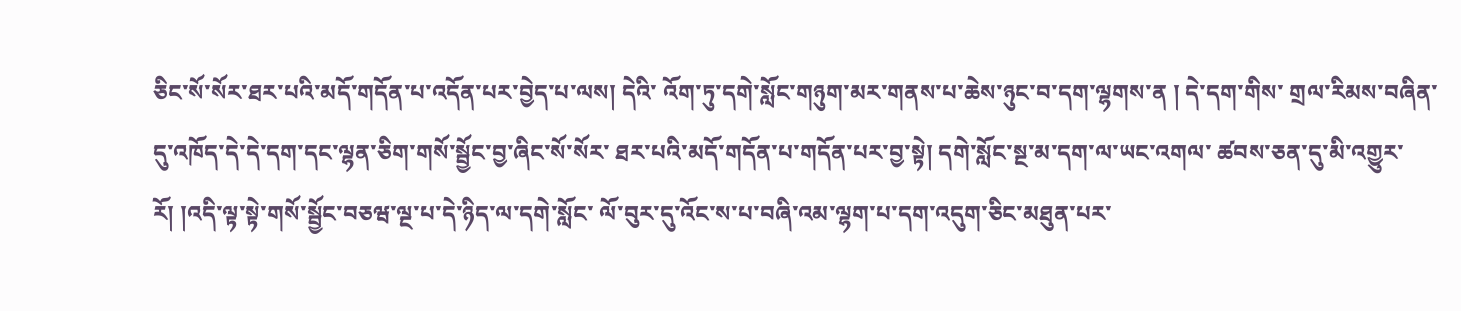ཅིང་སོ་སོར་ཐར་པའི་མདོ་གདོན་པ་འདོན་པར་བྱེད་པ་ལས། དེའི་ འོག་ཏུ་དགེ་སློང་གཉུག་མར་གནས་པ་ཆེས་ཉུང་བ་དག་ལྷགས་ན ། དེ་དག་གིས་ གྲལ་རིམས་བཞིན་དུ་འཁོད་དེ་དེ་དག་དང་ལྷན་ཅིག་གསོ་སྦྱོང་བྱ་ཞིང་སོ་སོར་ ཐར་པའི་མདོ་གདོན་པ་གདོན་པར་བྱ་སྟེ། དགེ་སློང་སྔ་མ་དག་ལ་ཡང་འགལ་ ཚབས་ཅན་དུ་མི་འགྱུར་རོ། །འདི་ལྟ་སྟེ་གསོ་སྦྱོང་བཅཝ་ལྔ་པ་དེ་ཉིད་ལ་དགེ་སློང་ ལོ་བུར་དུ་འོང་ས་པ་བཞི་འམ་ལྷག་པ་དག་འདུག་ཅིང་མཐུན་པར་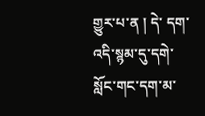གྱུར་པ་ན ། དེ་ དག་འདི་སྙམ་དུ་དགེ་སློང་གང་དག་མ་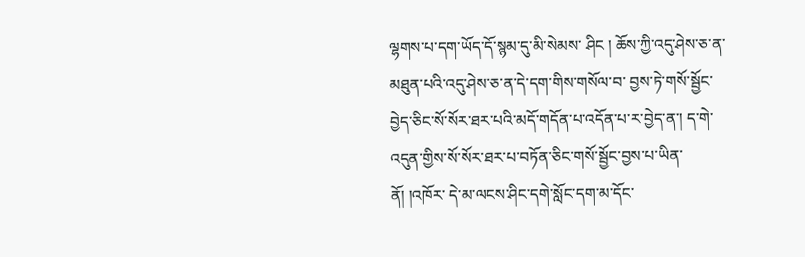ལྷགས་པ་དག་ཡོད་དོ་སྙམ་དུ་མི་སེམས་ ཤིང ། ཆོས་ཀྱི་འདུ་ཤེས་ཅ་ན་མཐུན་པའི་འདུ་ཤེས་ཅ་ན་དེ་དག་གིས་གསོལ་བ་ བྱས་ཏེ་གསོ་སྦྱོང་བྱེད་ཅིང་སོ་སོར་ཐར་པའི་མདོ་གདོན་པ་འདོན་པ་ར་བྱེད་ན་། ད་གེ་འདུན་གྱིས་སོ་སོར་ཐར་པ་བཏོན་ཅིང་གསོ་སྦྱོང་བྱས་པ་ཡིན་ནོ། །འཁོར་ དེ་མ་ལངས་ཤིང་དགེ་སློང་དག་མ་དོང་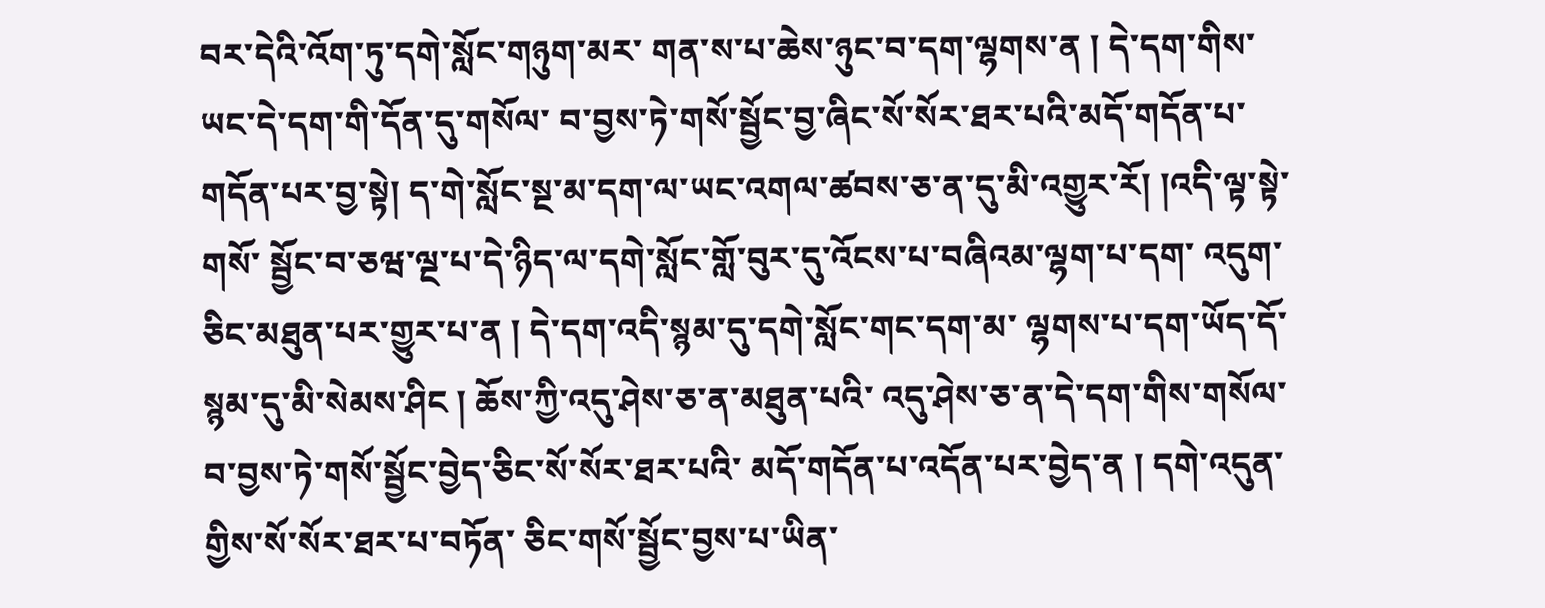བར་དེའི་འོག་ཏུ་དགེ་སློང་གཉུག་མར་ གན་ས་པ་ཆེས་ཉུང་བ་དག་ལྷགས་ན ། དེ་དག་གིས་ཡང་དེ་དག་གི་དོན་དུ་གསོལ་ བ་བྱས་ཏེ་གསོ་སྦྱོང་བྱ་ཞིང་སོ་སོར་ཐར་པའི་མདོ་གདོན་པ་གདོན་པར་བྱ་སྟེ། ད་གེ་སློང་སྔ་མ་དག་ལ་ཡང་འགལ་ཚབས་ཅ་ན་དུ་མི་འགྱུར་རོ། །འདི་ལྟ་སྟེ་གསོ་ སྦྱོང་བ་ཅཝ་ལྔ་པ་དེ་ཉིད་ལ་དགེ་སློང་གློ་བུར་དུ་འོངས་པ་བཞིའམ་ལྷག་པ་དག་ འདུག་ཅིང་མཐུན་པར་གྱུར་པ་ན ། དེ་དག་འདི་སྙམ་དུ་དགེ་སློང་གང་དག་མ་ ལྷགས་པ་དག་ཡོད་དོ་སྙམ་དུ་མི་སེམས་ཤིང ། ཆོས་ཀྱི་འདུ་ཤེས་ཅ་ན་མཐུན་པའི་ འདུ་ཤེས་ཅ་ན་དེ་དག་གིས་གསོལ་བ་བྱས་ཏེ་གསོ་སྦྱོང་བྱེད་ཅིང་སོ་སོར་ཐར་པའི་ མདོ་གདོན་པ་འདོན་པར་བྱེད་ན ། དགེ་འདུན་གྱིས་སོ་སོར་ཐར་པ་བཏོན་ ཅིང་གསོ་སྦྱོང་བྱས་པ་ཡིན་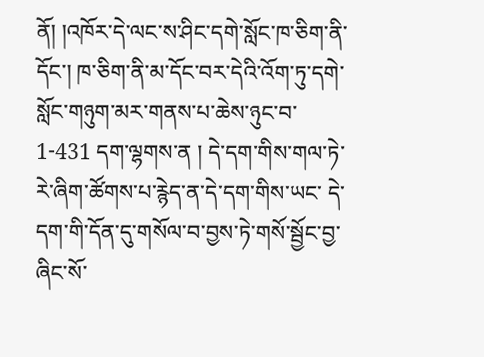ནོ། །འཁོར་དེ་ལང་ས་ཤིང་དགེ་སློང་ཁ་ཅིག་ནི་དོང་། ཁ་ཅིག་ནི་མ་དོང་བར་དེའི་འོག་ཏུ་དགེ་སློང་གཉུག་མར་གནས་པ་ཆེས་ཉུང་བ་ 1-431 དག་ལྷགས་ན ། དེ་དག་གིས་གལ་ཏེ་རེ་ཞིག་ཚོགས་པ་རྙེད་ན་དེ་དག་གིས་ཡང་ དེ་དག་གི་དོན་དུ་གསོལ་བ་བྱས་ཏེ་གསོ་སྦྱོང་བྱ་ཞིང་སོ་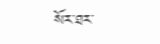སོར་ཐར་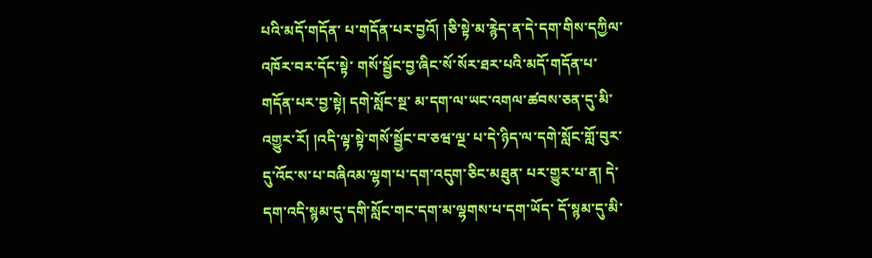པའི་མདོ་གདོན་ པ་གདོན་པར་བྱའོ། །ཅི་སྟེ་མ་རྙེད་ན་དེ་དག་གིས་དཀྱིལ་འཁོར་བར་དོང་སྟེ་ གསོ་སྦྱོང་བྱ་ཞིང་སོ་སོར་ཐར་པའི་མདོ་གདོན་པ་གདོན་པར་བྱ་སྟེ། དགེ་སློང་སྔ་ མ་དག་ལ་ཡང་འགལ་ཚབས་ཅན་དུ་མི་འགྱུར་རོ། །འདི་ལྟ་སྟེ་གསོ་སྦྱོང་བ་ཅཝ་ལྔ་ པ་དེ་ཉིད་ལ་དགེ་སློང་གློ་བུར་དུ་འོང་ས་པ་བཞིའམ་ལྷག་པ་དག་འདུག་ཅིང་མཐུན་ པར་གྱུར་པ་ན། དེ་དག་འདི་སྙམ་དུ་དགི་སློང་གང་དག་མ་ལྷགས་པ་དག་ཡོད་ དོ་སྙམ་དུ་མི་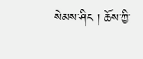སེམས་ཤིང ། ཆོས་ཀྱི་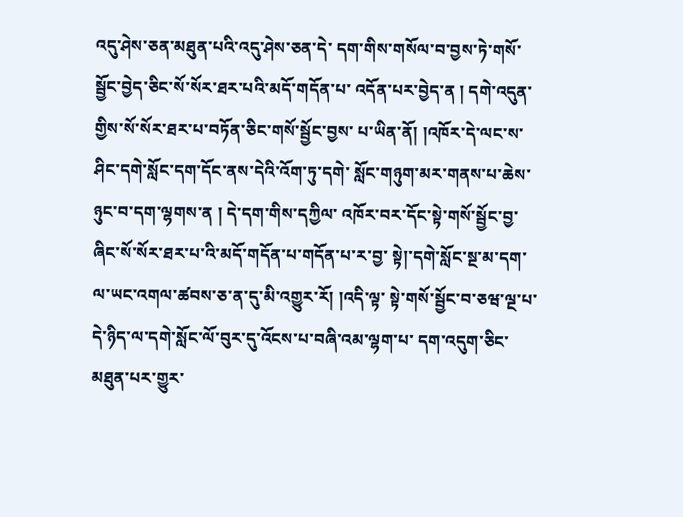འདུ་ཤེས་ཅན་མཐུན་པའི་འདུ་ཤེས་ཅན་དེ་ དག་གིས་གསོལ་བ་བྱས་ཏེ་གསོ་སྦྱོང་བྱེད་ཅིང་སོ་སོར་ཐར་པའི་མདོ་གདོན་པ་ འདོན་པར་བྱེད་ན ། དགེ་འདུན་གྱིས་སོ་སོར་ཐར་པ་བཏོན་ཅིང་གསོ་སྦྱོང་བྱས་ པ་ཡིན་ནོ། །འཁོར་དེ་ལང་ས་ཤིང་དགེ་སློང་དག་དོང་ནས་དེའི་འོག་ཏུ་དགེ་ སློང་གཉུག་མར་གནས་པ་ཆེས་ཉུང་བ་དག་ལྷགས་ན ། དེ་དག་གིས་དཀྱིལ་ འཁོར་བར་དོང་སྟེ་གསོ་སྦྱོང་བྱ་ཞིང་སོ་སོར་ཐར་པ་འི་མདོ་གདོན་པ་གདོན་པ་ར་བྱ་ སྟེ།་དགེ་སློང་སྔ་མ་དག་ལ་ཡང་འགལ་ཚབས་ཅ་ན་དུ་མི་འགྱུར་རོ། །འདི་ལྟ་ སྟེ་གསོ་སྦྱོང་བ་ཅཝ་ལྔ་པ་དེ་ཉིད་ལ་དགེ་སློང་ལོ་བུར་དུ་འོངས་པ་བཞི་འམ་ལྷག་པ་ དག་འདུག་ཅིང་མཐུན་པར་གྱུར་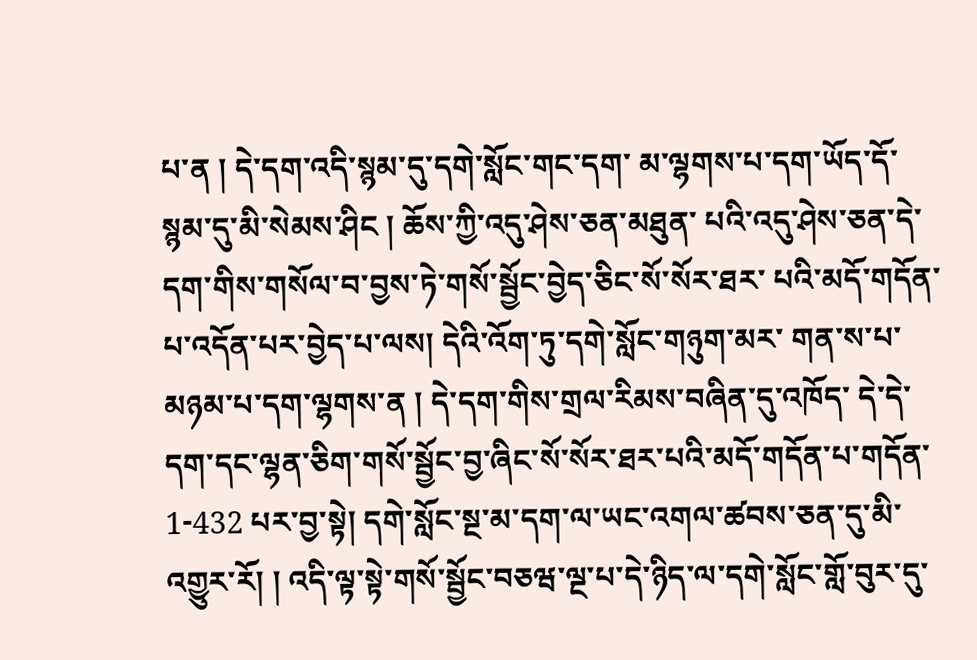པ་ན ། དེ་དག་འདི་སྙམ་དུ་དགེ་སློང་གང་དག་ མ་ལྷགས་པ་དག་ཡོད་དོ་སྙམ་དུ་མི་སེམས་ཤིང ། ཆོས་ཀྱི་འདུ་ཤེས་ཅན་མཐུན་ པའི་འདུ་ཤེས་ཅན་དེ་དག་གིས་གསོལ་བ་བྱས་ཏེ་གསོ་སྦྱོང་བྱེད་ཅིང་སོ་སོར་ཐར་ པའི་མདོ་གདོན་པ་འདོན་པར་བྱེད་པ་ལས། དེའི་འོག་ཏུ་དགེ་སློང་གཉུག་མར་ གན་ས་པ་མཉམ་པ་དག་ལྷགས་ན ། དེ་དག་གིས་གྲལ་རིམས་བཞིན་དུ་འཁོད་ དེ་དེ་དག་དང་ལྷན་ཅིག་གསོ་སྦྱོང་བྱ་ཞིང་སོ་སོར་ཐར་པའི་མདོ་གདོན་པ་གདོན་ 1-432 པར་བྱ་སྟེ། དགེ་སློང་སྔ་མ་དག་ལ་ཡང་འགལ་ཚབས་ཅན་དུ་མི་འགྱུར་རོ། ། འདི་ལྟ་སྟེ་གསོ་སྦྱོང་བཅཝ་ལྔ་པ་དེ་ཉིད་ལ་དགེ་སློང་གློ་བུར་དུ་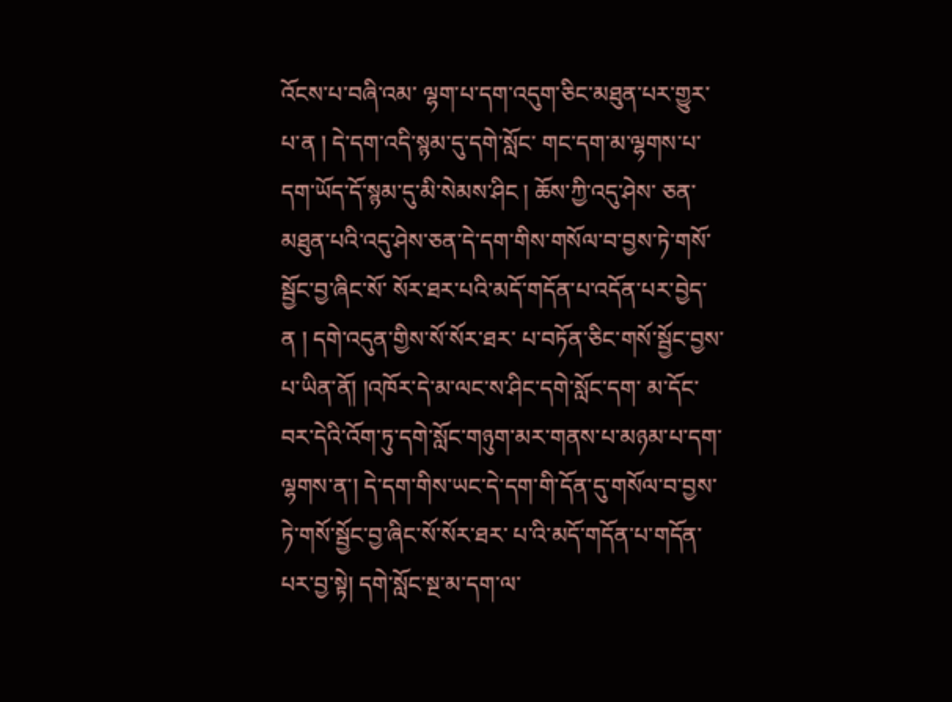འོངས་པ་བཞི་འམ་ ལྷག་པ་དག་འདུག་ཅིང་མཐུན་པར་གྱུར་པ་ན ། དེ་དག་འདི་སྙམ་དུ་དགེ་སློང་ གང་དག་མ་ལྷགས་པ་དག་ཡོད་དོ་སྙམ་དུ་མི་སེམས་ཤིང ། ཆོས་ཀྱི་འདུ་ཤེས་ ཅན་མཐུན་པའི་འདུ་ཤེས་ཅན་དེ་དག་གིས་གསོལ་བ་བྱས་ཏེ་གསོ་སྦྱོང་བྱ་ཞིང་སོ་ སོར་ཐར་པའི་མདོ་གདོན་པ་འདོན་པར་བྱེད་ན ། དགེ་འདུན་གྱིས་སོ་སོར་ཐར་ པ་བཏོན་ཅིང་གསོ་སྦྱོང་བྱས་པ་ཡིན་ནོ། །འཁོར་དེ་མ་ལང་ས་ཤིང་དགེ་སློང་དག་ མ་དོང་བར་དེའི་འོག་ཏུ་དགེ་སློང་གཉུག་མར་གནས་པ་མཉམ་པ་དག་ལྷགས་ན་། དེ་དག་གིས་ཡང་དེ་དག་གི་དོན་དུ་གསོལ་བ་བྱས་ཏེ་གསོ་སྦྱོང་བྱ་ཞིང་སོ་སོར་ཐར་ པ་འི་མདོ་གདོན་པ་གདོན་པར་བྱ་སྟེ། དགེ་སློང་སྔ་མ་དག་ལ་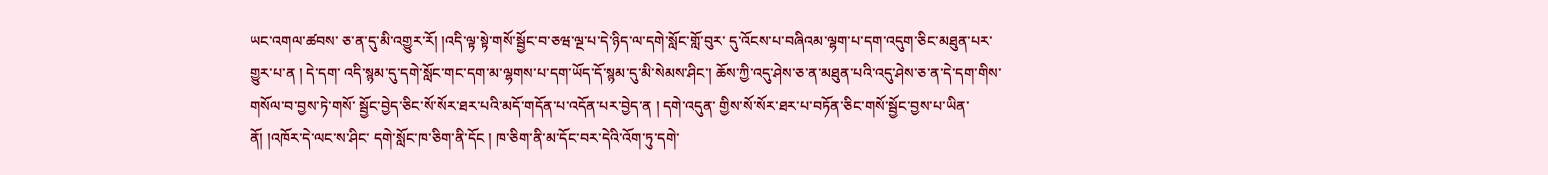ཡང་འགལ་ཚབས་ ཅ་ན་དུ་མི་འགྱུར་རོ། །འདི་ལྟ་སྟེ་གསོ་སྦྱོང་བ་ཅཝ་ལྔ་པ་དེ་ཉིད་ལ་དགེ་སློང་གློ་བུར་ དུ་འོངས་པ་བཞིའམ་ལྷག་པ་དག་འདུག་ཅིང་མཐུན་པར་གྱུར་པ་ན ། དེ་དག་ འདི་སྙམ་དུ་དགེ་སློང་གང་དག་མ་ལྷགས་པ་དག་ཡོད་དོ་སྙམ་དུ་མི་སེམས་ཤིང་། ཆོས་ཀྱི་འདུ་ཤེས་ཅ་ན་མཐུན་པའི་འདུ་ཤེས་ཅ་ན་དེ་དག་གིས་གསོལ་བ་བྱས་ཏེ་གསོ་ སྦྱོང་བྱེད་ཅིང་སོ་སོར་ཐར་པའི་མདོ་གདོན་པ་འདོན་པར་བྱེད་ན ། དགེ་འདུན་ གྱིས་སོ་སོར་ཐར་པ་བཏོན་ཅིང་གསོ་སྦྱོང་བྱས་པ་ཡིན་ནོ། །འཁོར་དེ་ལང་ས་ཤིང་ དགེ་སློང་ཁ་ཅིག་ནི་དོང ། ཁ་ཅིག་ནི་མ་དོང་བར་དེའི་འོག་ཏུ་དགེ་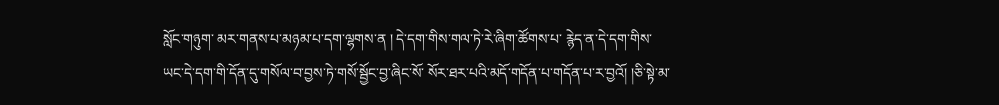སློང་གཉུག་ མར་གནས་པ་མཉམ་པ་དག་ལྷགས་ན ། དེ་དག་གིས་གལ་ཏེ་རེ་ཞིག་ཚོགས་པ་ རྙེད་ན་དེ་དག་གིས་ཡང་དེ་དག་གི་དོན་དུ་གསོལ་བ་བྱས་ཏེ་གསོ་སྦྱོང་བྱ་ཞིང་སོ་ སོར་ཐར་པའི་མདོ་གདོན་པ་གདོན་པ་ར་བྱའོ། །ཅི་སྟེ་མ་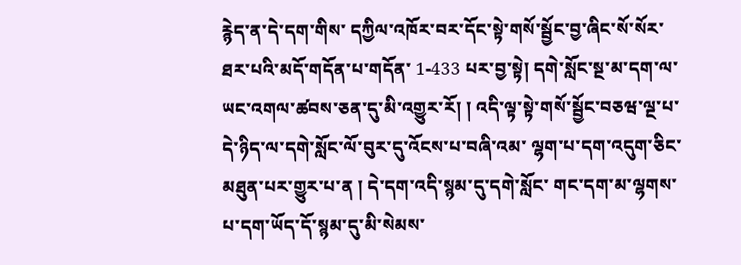རྙེད་ན་དེ་དག་གིས་ དཀྱིལ་འཁོར་བར་དོང་སྟེ་གསོ་སྦྱོང་བྱ་ཞིང་སོ་སོར་ཐར་པའི་མདོ་གདོན་པ་གདོན་ 1-433 པར་བྱ་སྟེ། དགེ་སློང་སྔ་མ་དག་ལ་ཡང་འགལ་ཚབས་ཅན་དུ་མི་འགྱུར་རོ། ། འདི་ལྟ་སྟེ་གསོ་སྦྱོང་བཅཝ་ལྔ་པ་དེ་ཉིད་ལ་དགེ་སློང་ལོ་བུར་དུ་འོངས་པ་བཞི་འམ་ ལྷག་པ་དག་འདུག་ཅིང་མཐུན་པར་གྱུར་པ་ན ། དེ་དག་འདི་སྙམ་དུ་དགེ་སློང་ གང་དག་མ་ལྷགས་པ་དག་ཡོད་དོ་སྙམ་དུ་མི་སེམས་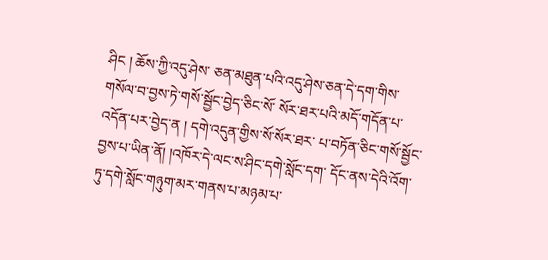ཤིང ། ཆོས་ཀྱི་འདུ་ཤེས་ ཅན་མཐུན་པའི་འདུ་ཤེས་ཅན་དེ་དག་གིས་གསོལ་བ་བྱས་ཏེ་གསོ་སྦྱོང་བྱེད་ཅིང་སོ་ སོར་ཐར་པའི་མདོ་གདོན་པ་འདོན་པར་བྱེད་ན ། དགེ་འདུན་གྱིས་སོ་སོར་ཐར་ པ་བཏོན་ཅིང་གསོ་སྦྱོང་བྱས་པ་ཡིན་ནོ། །འཁོར་དེ་ལང་ས་ཤིང་དགེ་སློང་དག་ དོང་ནས་དེའི་འོག་ཏུ་དགེ་སློང་གཉུག་མར་གནས་པ་མཉམ་པ་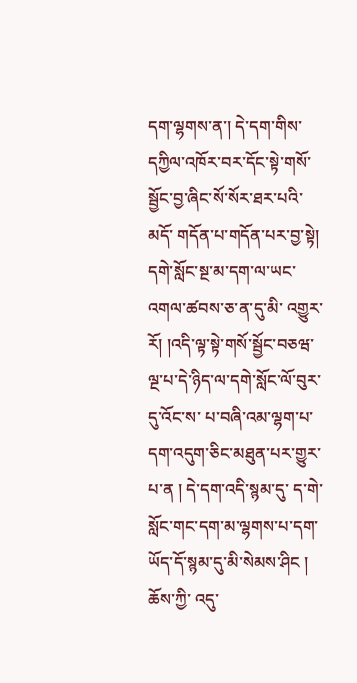དག་ལྷགས་ན་། དེ་དག་གིས་དཀྱིལ་འཁོར་བར་དོང་སྟེ་གསོ་སྦྱོང་བྱ་ཞིང་སོ་སོར་ཐར་པའི་མདོ་ གདོན་པ་གདོན་པར་བྱ་སྟེ། དགེ་སློང་སྔ་མ་དག་ལ་ཡང་འགལ་ཚབས་ཅ་ན་དུ་མི་ འགྱུར་རོ། །འདི་ལྟ་སྟེ་གསོ་སྦྱོང་བཅཝ་ལྔ་པ་དེ་ཉིད་ལ་དགེ་སློང་ལོ་བུར་དུ་འོང་ས་ པ་བཞི་འམ་ལྷག་པ་དག་འདུག་ཅིང་མཐུན་པར་གྱུར་པ་ན ། དེ་དག་འདི་སྙམ་དུ་ ད་གེ་སློང་གང་དག་མ་ལྷགས་པ་དག་ཡོད་དོ་སྙམ་དུ་མི་སེམས་ཤིང ། ཆོས་ཀྱི་ འདུ་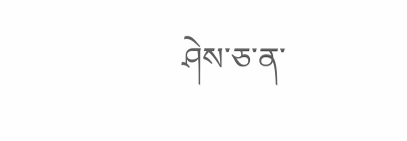ཤེས་ཅ་ན་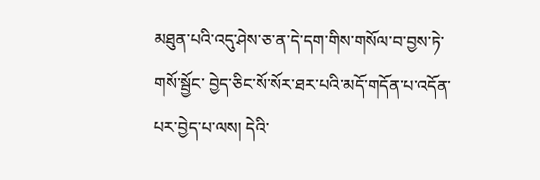མཐུན་པའི་འདུ་ཤེས་ཅ་ན་དེ་དག་གིས་གསོལ་བ་བྱས་ཏེ་གསོ་སྦྱོང་ བྱེད་ཅིང་སོ་སོར་ཐར་པའི་མདོ་གདོན་པ་འདོན་པར་བྱེད་པ་ལས། དེའི་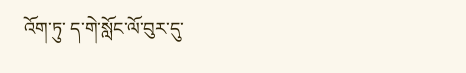འོག་ཏུ་ ད་གེ་སློང་ལོ་བུར་དུ་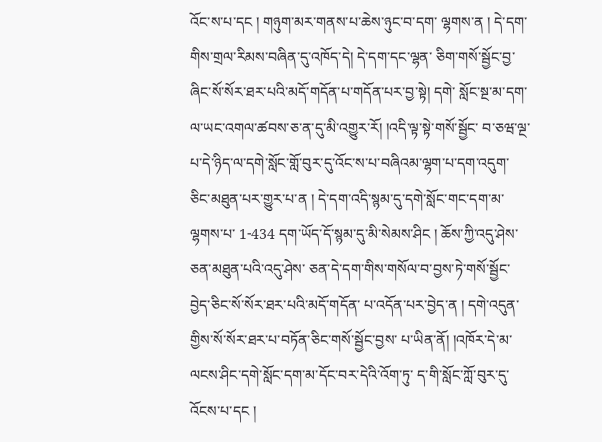འོང་ས་པ་དང ། གཉུག་མར་གནས་པ་ཆེས་ཉུང་བ་དག་ ལྷགས་ན ། དེ་དག་གིས་གྲལ་རིམས་བཞིན་དུ་འཁོད་དེ། དེ་དག་དང་ལྷན་ ཅིག་གསོ་སྦྱོང་བྱ་ཞིང་སོ་སོར་ཐར་པའི་མདོ་གདོན་པ་གདོན་པར་བྱ་སྟེ། དགེ་ སློང་སྔ་མ་དག་ལ་ཡང་འགལ་ཚབས་ཅ་ན་དུ་མི་འགྱུར་རོ། །འདི་ལྟ་སྟེ་གསོ་སྦྱོང་ བ་ཅཝ་ལྔ་པ་དེ་ཉིད་ལ་དགེ་སློང་གློ་བུར་དུ་འོང་ས་པ་བཞིའམ་ལྷག་པ་དག་འདུག་ ཅིང་མཐུན་པར་གྱུར་པ་ན ། དེ་དག་འདི་སྙམ་དུ་དགེ་སློང་གང་དག་མ་ལྷགས་པ་ 1-434 དག་ཡོད་དོ་སྙམ་དུ་མི་སེམས་ཤིང ། ཆོས་ཀྱི་འདུ་ཤེས་ཅན་མཐུན་པའི་འདུ་ཤེས་ ཅན་དེ་དག་གིས་གསོལ་བ་བྱས་ཏེ་གསོ་སྦྱོང་བྱེད་ཅིང་སོ་སོར་ཐར་པའི་མདོ་གདོན་ པ་འདོན་པར་བྱེད་ན ། དགེ་འདུན་གྱིས་སོ་སོར་ཐར་པ་བཏོན་ཅིང་གསོ་སྦྱོང་བྱས་ པ་ཡིན་ནོ། །འཁོར་དེ་མ་ལངས་ཤིང་དགེ་སློང་དག་མ་དོང་བར་དེའི་འོག་ཏུ་ ད་གི་སློང་ཀློ་བུར་དུ་འོངས་པ་དང །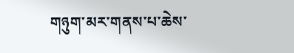གཉུག་མར་གནས་པ་ཆེས་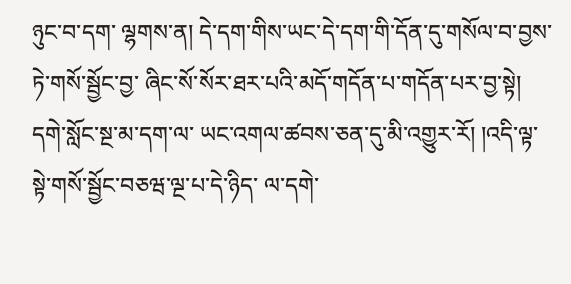ཉུང་བ་དག་ ལྷགས་ན། དེ་དག་གིས་ཡང་དེ་དག་གི་དོན་དུ་གསོལ་བ་བྱས་ཏེ་གསོ་སྦྱོང་བྱ་ ཞིང་སོ་སོར་ཐར་པའི་མདོ་གདོན་པ་གདོན་པར་བྱ་སྟེ། དགེ་སློང་སྔ་མ་དག་ལ་ ཡང་འགལ་ཚབས་ཅན་དུ་མི་འགྱུར་རོ། །འདི་ལྟ་སྟེ་གསོ་སྦྱོང་བཅཝ་ལྔ་པ་དེ་ཉིད་ ལ་དགེ་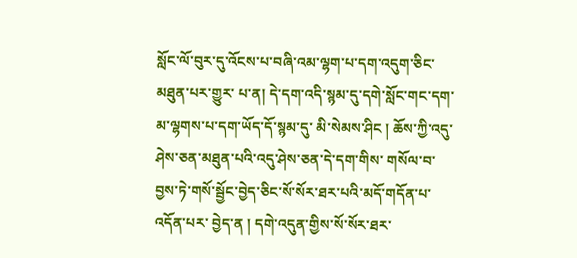སློང་ལོ་བུར་དུ་འོངས་པ་བཞི་འམ་ལྷག་པ་དག་འདུག་ཅིང་མཐུན་པར་གྱུར་ པ་ན། དེ་དག་འདི་སྙམ་དུ་དགེ་སློང་གང་དག་མ་ལྷགས་པ་དག་ཡོད་དོ་སྙམ་དུ་ མི་སེམས་ཤིང ། ཆོས་ཀྱི་འདུ་ཤེས་ཅན་མཐུན་པའི་འདུ་ཤེས་ཅན་དེ་དག་གིས་ གསོལ་བ་བྱས་ཏེ་གསོ་སྦྱོང་བྱེད་ཅིང་སོ་སོར་ཐར་པའི་མདོ་གདོན་པ་འདོན་པར་ བྱེད་ན ། དགེ་འདུན་གྱིས་སོ་སོར་ཐར་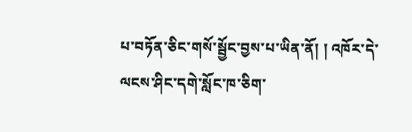པ་བཏོན་ཅིང་གསོ་སྦྱོང་བྱས་པ་ཡིན་ནོ། ། འཁོར་དེ་ལངས་ཤིང་དགེ་སློང་ཁ་ཅིག་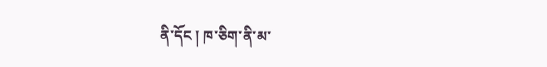ནི་དོང ། ཁ་ཅིག་ནི་མ་